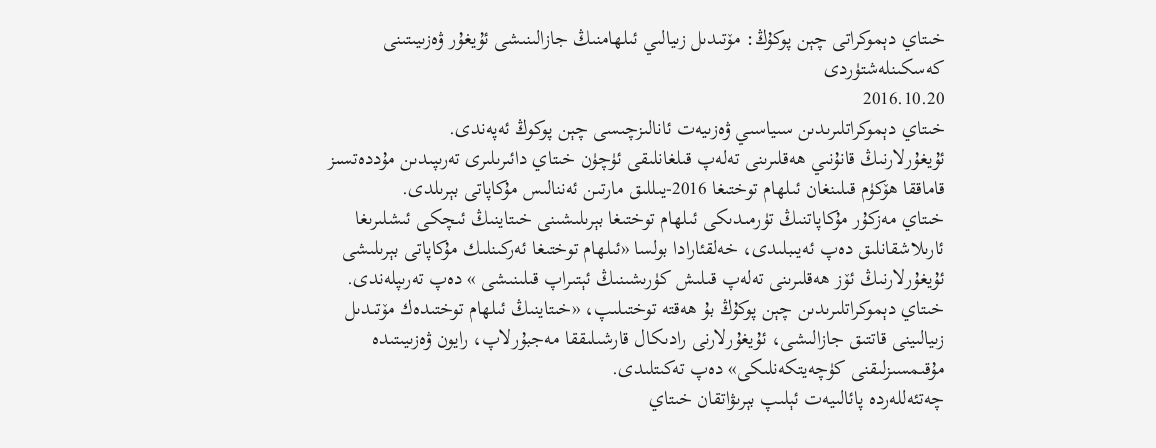خىتاي دېموكراتى چېن پوكۇڭ: مۆتىدىل زىيالىي ئىلھامنىڭ جازالىنىشى ئۇيغۇر ۋەزىيىتىنى كەسكىنلەشتۈردى
2016.10.20
خىتاي دېموكراتلىرىدىن سىياسىي ۋەزىيەت ئانالىزچىسى چېن پوكوڭ ئەپەندى.
ئۇيغۇرلارنىڭ قانۇنىي ھەقلىرىنى تەلەپ قىلغانلىقى ئۈچۈن خىتاي دائىرىلىرى تەرىپىدىن مۇددەتسىز قاماققا ھۆكۈم قىلىنغان ئىلھام توختىغا 2016-يىللىق مارتىن ئەننالىس مۇكاپاتى بېرىلدى.
خىتاي مەزكۇر مۇكاپاتنىڭ تۈرمىدىكى ئىلھام توختىغا بېرىلىشىنى خىتاينىڭ ئىچكى ئىشلىرىغا ئارىلاشقانلىق دەپ ئەيىبلىدى، خەلقئارادا بولسا «ئىلھام توختىغا ئەركىنلىك مۇكاپاتى بېرىلىشى ئۇيغۇرلارنىڭ ئۆز ھەقلىرىنى تەلەپ قىلىش كۈرىشىنىڭ ئېتىراپ قىلىنىشى » دەپ تەرىپلەندى. خىتاي دېموكراتلىرىدىن چېن پوكۇڭ بۇ ھەقتە توختىلىپ، «خىتاينىڭ ئىلھام توختىدەك مۆتىدىل زىيالىينى قاتتىق جازالىشى، ئۇيغۇرلارنى رادىكال قارشىلىققا مەجبۇرلاپ، رايون ۋەزىيىتىدە مۇقىمسىزلىقنى كۈچەيتكەنلىكى» دەپ تەكىتلىدى.
چەتئەللەردە پائالىيەت ئېلىپ بېرىۋاتقان خىتاي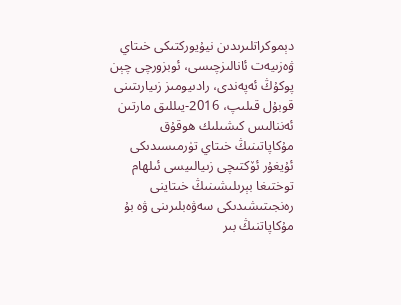دېموكراتلىرىدىن نيۇيوركتىكى خىتاي ۋەزىيەت ئانالىزچىسى، ئوبزورچى چېن پوكۇڭ ئەپەندى، رادىيومىز زىيارىتىنى قوبۇل قىلىپ، 2016-يىللىق مارتىن ئەننالىس كىشىلىك ھوقۇق مۇكاپاتىنىڭ خىتاي تۈرمىسىدىكى ئۇيغۇر ئۆكتىچى زىيالىيسى ئىلھام توختىغا بېرىلىشىنىڭ خىتاينى رەنجىتىشىدىكى سەۋەبلىرىنى ۋە بۇ مۇكاپاتنىڭ بىر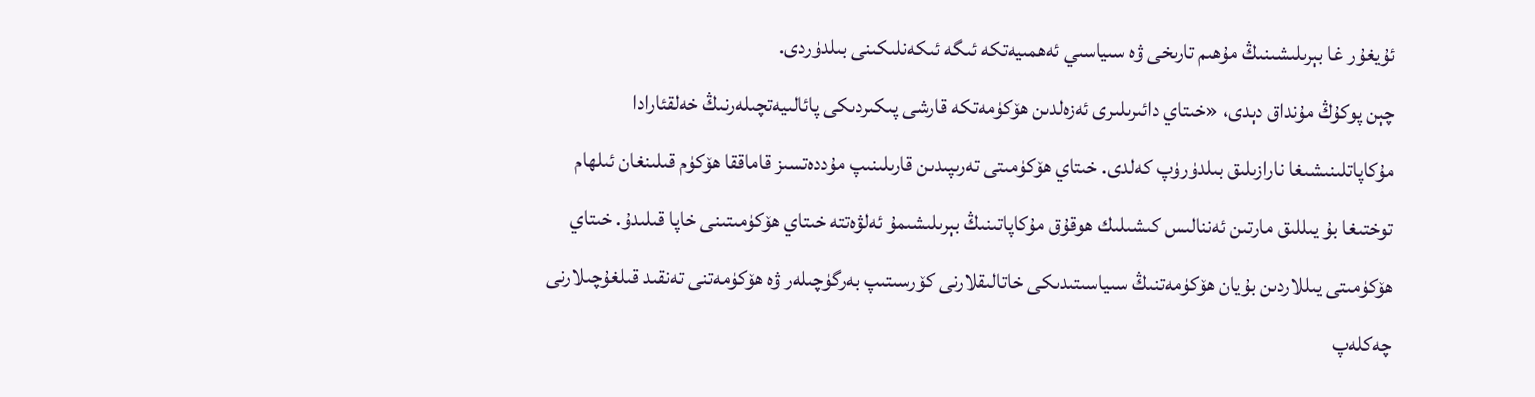ئۇيغۇر غا بېرىلىشىنىڭ مۇھىم تارىخى ۋە سىياسىي ئەھمىيەتكە ئىگە ئىكەنلىكىنى بىلدۈردى.
چېن پوكۇڭ مۇنداق دېدى، «خىتاي دائىرىلىرى ئەزەلدىن ھۆكۈمەتكە قارشى پىكىردىكى پائالىيەتچىلەرنىڭ خەلقئارادا مۇكاپاتلىنىشىغا نارازىلىق بىلدۈرۈپ كەلدى. خىتاي ھۆكۈمىتى تەرىپىدىن قارىلىنىپ مۇددەتسىز قاماققا ھۆكۈم قىلىنغان ئىلھام توختىغا بۇ يىللىق مارتىن ئەننالىس كىشىلىك ھوقۇق مۇكاپاتىنىڭ بېرىلىشىمۇ ئەلۋەتتە خىتاي ھۆكۈمىتىنى خاپا قىلىدۇ. خىتاي ھۆكۈمىتى يىللاردىن بۇيان ھۆكۈمەتنىڭ سىياسىتىدىكى خاتالىقلارنى كۆرسىتىپ بەرگۈچىلەر ۋە ھۆكۈمەتنى تەنقىد قىلغۇچىلارنى چەكلەپ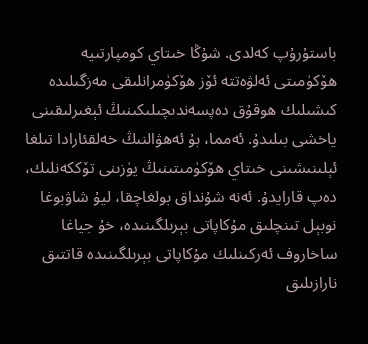باستۇرۇپ كەلدى. شۇڭا خىتاي كومپارتىيە ھۆكۈمىتى ئەلۋەتتە ئۆز ھۆكۈمرانلىقى مەزگىلىدە كىشىلىك ھوقۇق دەپسەندىچىلىكىنىڭ ئېغىرلىقىنى ياخشى بىلىدۇ. ئەمما، بۇ ئەھۋالنىڭ خەلقئارادا تىلغا ئېلىنىشىنى خىتاي ھۆكۈمىتىنىڭ يۈزىنى تۆككەنلىك، دەپ قارايدۇ. ئەنە شۇنداق بولغاچقا، ليۇ شاۋبوغا نوبېل تىنچلىق مۇكاپاتى بېرىلگىنىدە، خۇ جياغا ساخاروف ئەركىنلىك مۇكاپاتى بېرىلگىنىدە قاتتىق نارازىلىق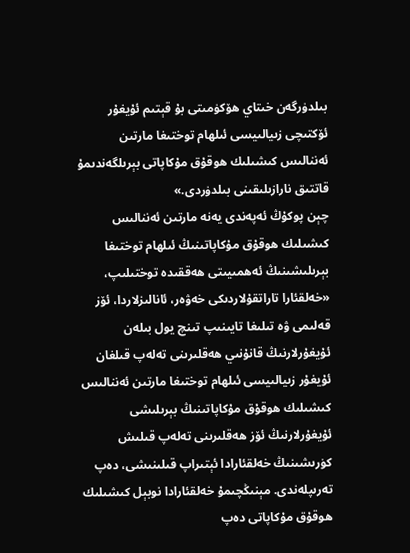بىلدۈرگەن خىتاي ھۆكۈمىتى بۇ قېتىم ئۇيغۇر ئۆكتىچى زىيالىيسى ئىلھام توختىغا مارتىن ئەننالىس كىشىلىك ھوقۇق مۇكاپاتى بېرىلگەندىمۇ قاتتىق نارازىلىقىنى بىلدۈردى.»
چېن پوكۇڭ ئەپەندى يەنە مارتىن ئەننالىس كىشىلىك ھوقۇق مۇكاپاتىنىڭ ئىلھام توختىغا بېرىلىشىنىڭ ئەھمىيىتى ھەققىدە توختىلىپ، «خەلقئارا تاراتقۇلاردىكى خەۋەر، ئانالىزلاردا، ئۆز قەلىمى ۋە تىلىغا تايىنىپ تىنچ يول بىلەن ئۇيغۇرلارنىڭ قانۇنىي ھەقلىرىنى تەلەپ قىلغان ئۇيغۇر زىيالىيسى ئىلھام توختىغا مارتىن ئەننالىس كىشىلىك ھوقۇق مۇكاپاتىنىڭ بېرىلىشى ئۇيغۇرلارنىڭ ئۆز ھەقلىرىنى تەلەپ قىلىش كۈرىشىنىڭ خەلقئارادا ئېتىراپ قىلىنىشى، دەپ تەرىپلەندى. مېنىڭچىمۇ خەلقئارادا نوبېل كىشىلىك ھوقۇق مۇكاپاتى دەپ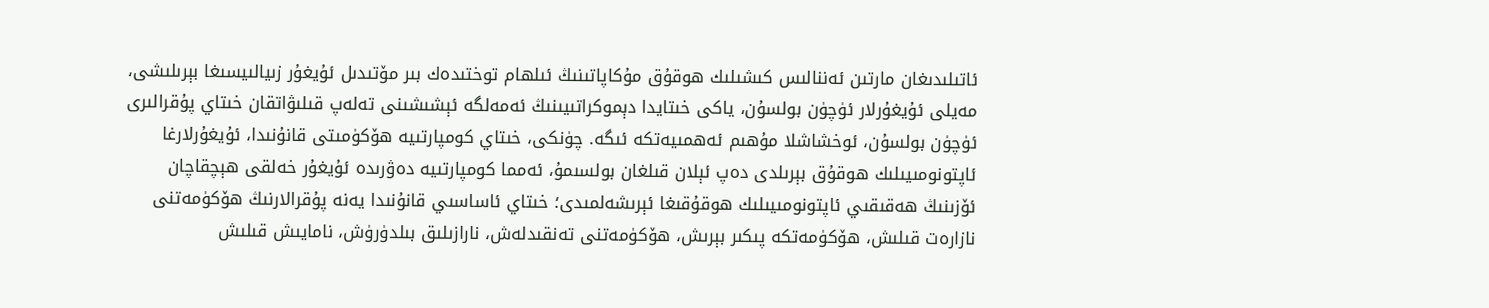ئاتىلىدىغان مارتىن ئەننالىس كىشىلىك ھوقۇق مۇكاپاتىنىڭ ئىلھام توختىدەك بىر مۆتىدىل ئۇيغۇر زىيالىيسىغا بېرىلىشى، مەيلى ئۇيغۇرلار ئۈچۈن بولسۇن، ياكى خىتايدا دېموكراتىيىنىڭ ئەمەلگە ئېشىشىنى تەلەپ قىلىۋاتقان خىتاي پۇقرالىرى ئۈچۈن بولسۇن، ئوخشاشلا مۇھىم ئەھمىيەتكە ئىگە. چۈنكى، خىتاي كومپارتىيە ھۆكۈمىتى قانۇنىدا، ئۇيغۇرلارغا ئاپتونومىيىلىك ھوقۇق بېرىلدى دەپ ئېلان قىلغان بولسىمۇ، ئەمما كومپارتىيە دەۋرىدە ئۇيغۇر خەلقى ھېچقاچان ئۆزىنىڭ ھەقىقىي ئاپتونومىيىلىك ھوقۇقىغا ئېرىشەلمىدى؛ خىتاي ئاساسىي قانۇنىدا يەنە پۇقرالارنىڭ ھۆكۈمەتنى نازارەت قىلىش، ھۆكۈمەتكە پىكىر بېرىش، ھۆكۈمەتنى تەنقىدلەش، نارازىلىق بىلدۈرۈش، نامايىش قىلىش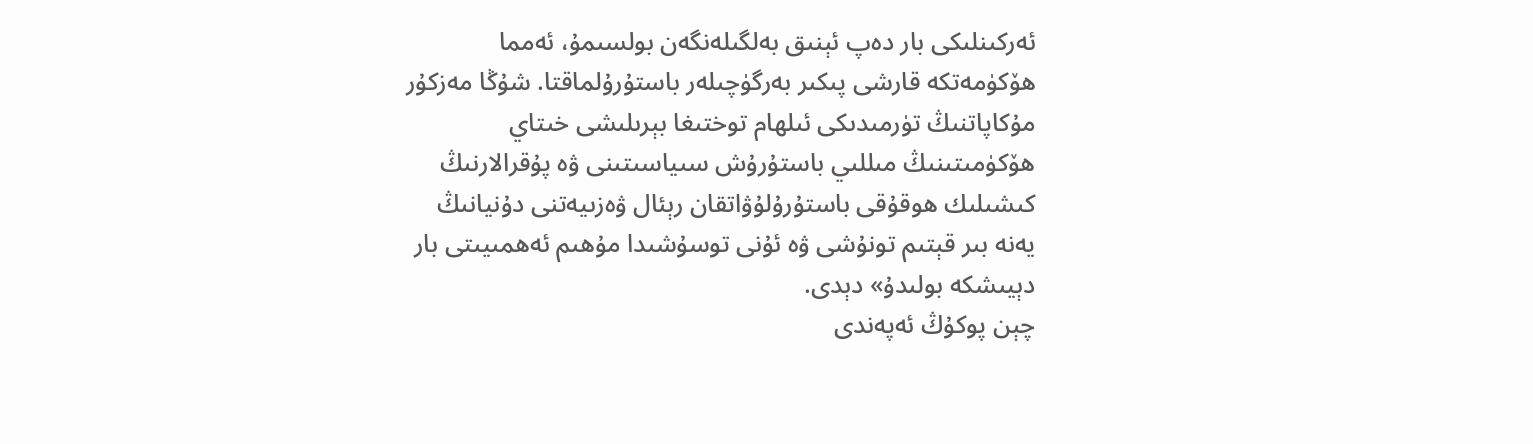ئەركىنلىكى بار دەپ ئېنىق بەلگىلەنگەن بولسىمۇ، ئەمما ھۆكۈمەتكە قارشى پىكىر بەرگۈچىلەر باستۇرۇلماقتا. شۇڭا مەزكۇر مۇكاپاتنىڭ تۈرمىدىكى ئىلھام توختىغا بېرىلىشى خىتاي ھۆكۈمىتىنىڭ مىللىي باستۇرۇش سىياسىتىنى ۋە پۇقرالارنىڭ كىشىلىك ھوقۇقى باستۇرۇلۇۋاتقان رېئال ۋەزىيەتنى دۇنيانىڭ يەنە بىر قېتىم تونۇشى ۋە ئۇنى توسۇشىدا مۇھىم ئەھمىيىتى بار دېيىشكە بولىدۇ» دېدى.
چېن پوكۇڭ ئەپەندى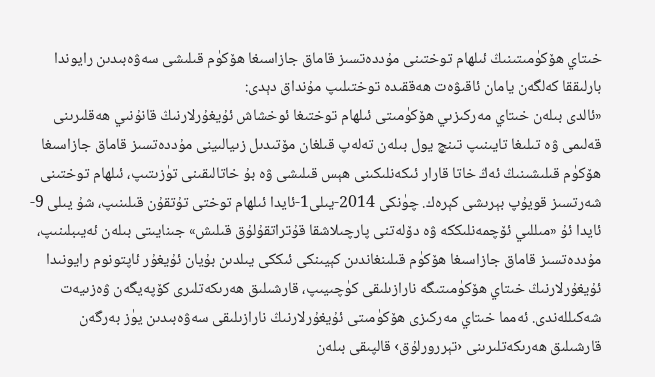خىتاي ھۆكۈمىتىنىڭ ئىلھام توختىنى مۇددەتسىز قاماق جازاسىغا ھۆكۈم قىلىشى سەۋەبىدىن رايوندا بارلىققا كەلگەن يامان ئاقىۋەت ھەققىدە توختىلىپ مۇنداق دېدى:
«ئالدى بىلەن خىتاي مەركىزىي ھۆكۈمىتى ئىلھام توختىغا ئوخشاش ئۇيغۇرلارنىڭ قانۇنىي ھەقلىرىنى قەلىمى ۋە تىلىغا تايىنىپ تىنچ يول بىلەن تەلەپ قىلغان مۆتىدىل زىيالىينى مۇددەتسىز قاماق جازاسىغا ھۆكۈم قىلىشىنىڭ ئەڭ خاتا قارار ئىكەنلىكىنى ھېس قىلىشى ۋە بۇ خاتالىقىنى تۈزىتىپ، ئىلھام توختىنى شەرتسىز قويۇپ بېرىشى كېرەك. چۈنكى 2014-يىلى1-ئايدا ئىلھام توختى تۇتقۇن قىلىنىپ، شۇ يىلى 9-ئايدا ئۇ «مىللىي ئۆچمەنلىككە ۋە دۆلەتنى پارچىلاشقا قۇتراتقۇلۇق قىلىش» جىنايىتى بىلەن ئەيىبلىنىپ، مۇددەتسىز قاماق جازاسىغا ھۆكۈم قىلىنغاندىن كېيىنكى ئىككى يىلدىن بۇيان ئۇيغۇر ئاپتونوم رايونىدا ئۇيغۇرلارنىڭ خىتاي ھۆكۈمىتىگە نارازىلىقى كۈچىيىپ، قارشىلىق ھەرىكەتلىرى كۆپەيگەن ۋەزىيەت شەكىللەندى. ئەمما خىتاي مەركىزى ھۆكۈمىتى ئۇيغۇرلارنىڭ نارازىلىقى سەۋەبىدىن يۈز بەرگەن قارشىلىق ھەرىكەتلىرىنى ‹تېررورلۇق› قالپىقى بىلەن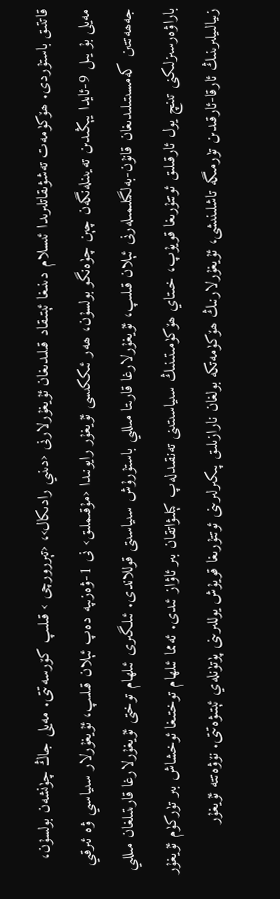قاتتىق باستۇردى. ھۆكۈمەت تەشۋىقاتلىرىدا ئىسلام دىنىغا ئېتىقاد قىلىدىغان ئۇيغۇرلارنى ‹دىنىي رادىكال›، ‹تېررورچى › قىلىپ كۆرسەتتى. مەيلى جاڭ چۈنشەن بولسۇن، مەيلى بۇ يىل 9-ئايدا يېڭىدىن تەيىنلەنگەن چېن چۈەنگو بولسۇن، ھەر ئىككىسى ئۇيغۇر رايونىدا ‹مۇقىملىق› نى 1-ۋەزىپە دەپ ئېلان قىلىپ، ئۇيغۇرلار سىياسىي ۋە ئىرقىي جەھەتتىن كەمسىتىلىدىغان قانۇن-بەلگىلىمىلەرنى ئېلان قىلىپ، ئۇيغۇرلارغا قارىتا مىللىي باستۇرۇش سىياسىتى قوللاندى. ئىلگىرى ئىلھام توختى ئۇيغۇرلارغا قارىتىلغان مىللىي باراۋەرسىزلىكنى تىنچ يول ئارقىلىق ئوتتۇرىغا قويۇپ، خىتاي ھۆكۈمىتىنىڭ سىياسىتىنى تەنقىدلەپ كېلىۋاتقان بىر ئاۋاز ئىدى. ئەمما ئىلھام توختىغا ئوخشاش بىر تۈركۈم ئۇيغۇر زىيالىيلىرىنىڭ ئارقا-ئارقىدىن تۈرمىگە تاشلىنىشى، ئۇيغۇرلارنىڭ ھۆكۈمەتكە بولغان نارازىلىق پىكىرلىرىنى ئوتتۇرىغا قويۇش يوللىرىنى پۈتۈنلەي ئېتىۋەتتى. نۆۋەتتە ئۇيغۇر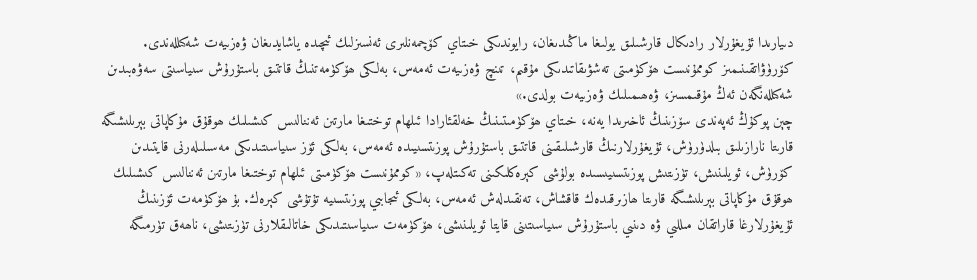دىيارىدا ئۇيغۇرلار رادىكال قارشىلىق يولىغا ماڭىدىغان، رايوندىكى خىتاي كۆچمەنلىرى ئەنسىزلىك ئىچىدە ياشايدىغان ۋەزىيەت شەكىللەندى. كۆرۈۋاتقىنىمىز كوممۇنىست ھۆكۈمىتى تەشۋىقاتىدىكى مۇقىم، تىنچ ۋەزىيەت ئەمەس، بەلكى ھۆكۈمەتنىڭ قاتتىق باستۇرۇش سىياسىتى سەۋەبىدىن شەكىللەنگەن ئەڭ مۇقىمسىز، ۋەھىمىلىك ۋەزىيەت بولدى.»
چېن پوكۇڭ ئەپەندى سۆزىنىڭ ئاخىرىدا يەنە، خىتاي ھۆكۈمىتىنىڭ خەلقئارادا ئىلھام توختىغا مارتىن ئەننالىس كىشىلىك ھوقۇق مۇكاپاتى بېرىلىشىگە قارىتا نارازىلىق بىلدۈرۈش، ئۇيغۇرلارنىڭ قارشىلىقىنى قاتتىق باستۇرۇش پوزىتسىيىدە ئەمەس، بەلكى ئۆز سىياسىتىدىكى مەسىلىلەرنى قايتىدىن كۆرۈش، ئويلىنىش، تۈزىتىش پوزىتسىيىسىدە بولۇشى كېرەكلىكىنى تەكىتلەپ، «كوممۇنىست ھۆكۈمىتى ئىلھام توختىغا مارتىن ئەننالىس كىشىلىك ھوقۇق مۇكاپاتى بېرىلىشىگە قارىتا ھازىرقىدەك قاقشاش، تەنقىدلەش ئەمەس، بەلكى ئىجابىي پوزىتسىيە تۇتۇشى كېرەك. بۇ ھۆكۈمەت ئۆزىنىڭ ئۇيغۇرلارغا قاراتقان مىللىي ۋە دىنىي باستۇرۇش سىياسىتىنى قايتا ئويلىنىشى، ھۆكۈمەت سىياسىتىدىكى خاتالىقلارنى تۈزىتىشى، ناھەق تۈرمىگە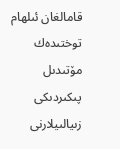قامالغان ئىلھام توختىدەك مۆتىدىل پىكىردىكى زىيالىيلارنى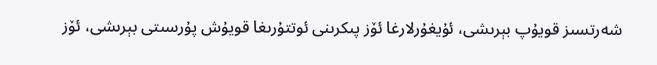شەرتسىز قويۇپ بېرىشى، ئۇيغۇرلارغا ئۆز پىكرىنى ئوتتۇرىغا قويۇش پۇرسىتى بېرىشى، ئۆز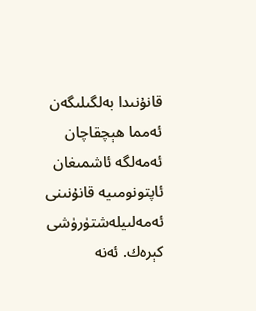قانۇنىدا بەلگىلىگەن ئەمما ھېچقاچان ئەمەلگە ئاشمىغان ئاپتونومىيە قانۇنىنى ئەمەلىيلەشتۈرۈشى كېرەك. ئەنە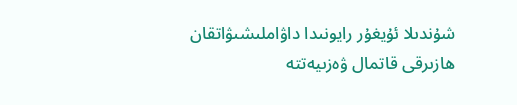شۇندىلا ئۇيغۇر رايونىدا داۋاملىشىۋاتقان ھازىرقى قاتمال ۋەزىيەتتە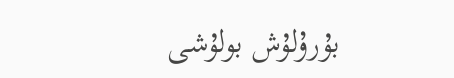بۇرۇلۇش بولۇشى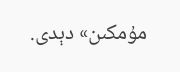مۇمكىن» دېدى.